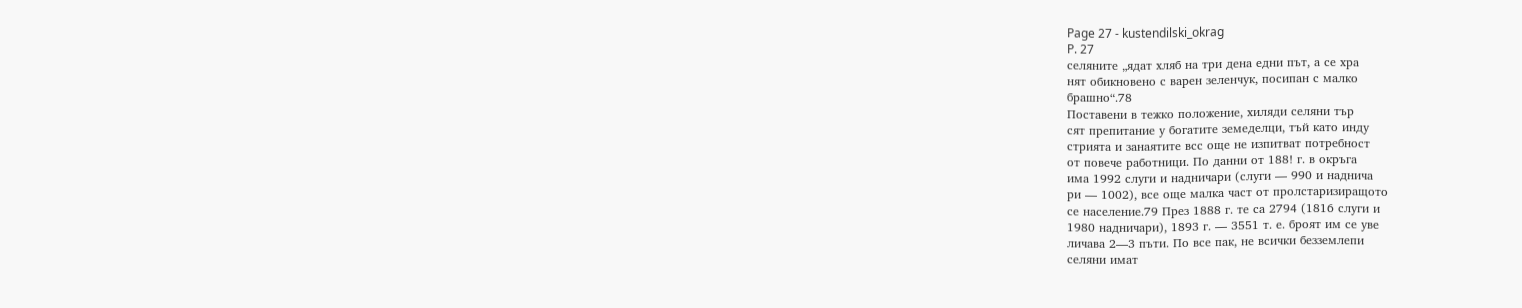Page 27 - kustendilski_okrag
P. 27
селяните „ядат хляб на три дена едни път, а се хра
нят обикновено с варен зеленчук, посипан с малко
брашно“.78
Поставени в тежко положение, хиляди селяни тър
сят препитание у богатите земеделци, тъй като инду
стрията и занаятите всс още не изпитват потребност
от повече работници. По данни от 188! г. в окръга
има 1992 слуги и надничари (слуги — 990 и наднича
ри — 1002), все още малка част от пролстаризиращото
се население.79 През 1888 г. те са 2794 (1816 слуги и
1980 надничари), 1893 г. — 3551 т. е. броят им се уве
личава 2—3 пъти. По все пак, не всички безземлепи
селяни имат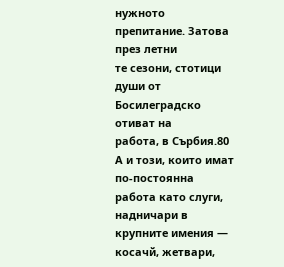нужното препитание. Затова през летни
те сезони, стотици души от Босилеградско отиват на
работа, в Сърбия.80 А и този, които имат по-постоянна
работа като слуги, надничари в крупните имения —
косачй, жетвари,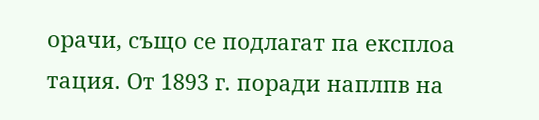орачи, също се подлагат па експлоа
тация. От 1893 г. поради наплпв на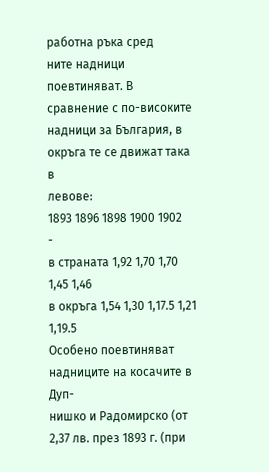работна ръка сред
ните надници поевтиняват. В сравнение с по-високите
надници за България, в окръга те се движат така в
левове:
1893 1896 1898 1900 1902
-
в страната 1,92 1,70 1,70 1,45 1,46
в окръга 1,54 1,30 1,17.5 1,21 1,19.5
Особено поевтиняват надниците на косачите в Дуп-
нишко и Радомирско (от 2,37 лв. през 1893 г. (при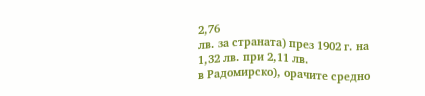2,76
лв. за страната) през 1902 г. на 1,32 лв. при 2,11 лв.
в Радомирско), орачите средно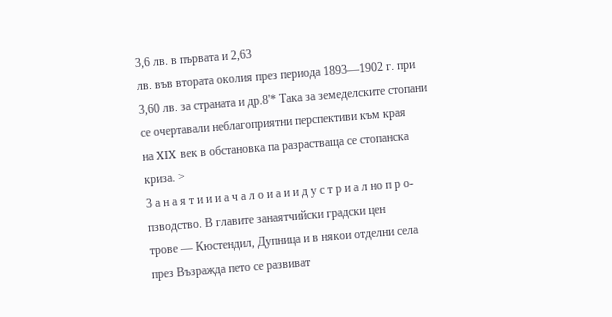3,6 лв. в първата и 2,63
лв. във втората околия през периода 1893—1902 г. при
3,60 лв. за страната и др.8'* Така за земеделските стопани
се очертавали неблагоприятни перспективи към края
на XIX век в обстановка па разрастваща се стопанска
криза. >
3 а н а я т и и и а ч а л о и а и и д у с т р и а л но п р о-
пзводство. В главите занаятчийски градски цен
трове — Кюстендил, Дупница и в някои отделни села
през Възражда пето се развиват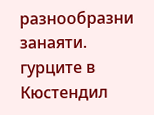разнообразни занаяти.
гурците в Кюстендил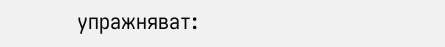упражняват: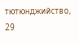тютюнджийство,
29